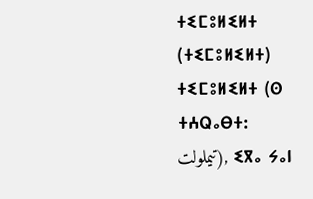ⵜⵉⵎⵓⵍⵉⵍⵜ (ⵜⵉⵎⵓⵍⵉⵍⵜ)
ⵜⵉⵎⵓⵍⵉⵍⵜ (ⵙ ⵜⵄⵕⴰⴱⵜ: تيملولت), ⵉⴳⴰ ⵢⴰⵏ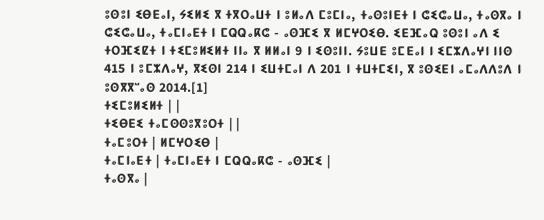ⵓⵙⵓⵏ ⵉⴱⴹⴰⵏ, ⵢⵉⵍⵉ ⴳ ⵜⴳⵔⴰⵡⵜ ⵏ ⵓⵍⴰⴷ ⵎⵓⵎⵏⴰ, ⵜⴰⵙⵓⵏⴹⵜ ⵏ ⵛⵉⵛⴰⵡⴰ, ⵜⴰⵙⴳⴰ ⵏ ⵛⵉⵛⴰⵡⴰ, ⵜⴰⵎⵏⴰⴹⵜ ⵏ ⵎⵕⵕⴰⴽⵛ - ⴰⵙⴼⵉ ⴳ ⵍⵎⵖⵔⵉⴱ. ⵉⴹⴼⴰⵕ ⵓⵙⵓⵏ ⴰⴷ ⵉ ⵜⵔⴼⵉⵇⵜ ⵏ ⵜⵉⵎⵓⵍⵉⵍⵜ ⵏⵏⴰ ⴳ ⵍⵍⴰⵏ 9 ⵏ ⵉⵙⵓⵏⵏ. ⵢⵓⵡⴹ ⵓⵎⴹⴰⵏ ⵏ ⵉⵎⵣⴷⴰⵖⵏ ⵏⵏⵙ 415 ⵏ ⵓⵎⵣⴷⴰⵖ, ⴳⵉⵙⵏ 214 ⵏ ⵉⵡⵜⵎⴰⵏ ⴷ 201 ⵏ ⵜⵡⵜⵎⵉⵏ, ⴳ ⵓⵙⵉⴹⵏ ⴰⵎⴰⴷⴷⵓⴷ ⵏ ⵓⵙⴳⴳⵯⴰⵙ 2014.[1]
ⵜⵉⵎⵓⵍⵉⵍⵜ | |
ⵜⵉⴱⴹⵉ ⵜⴰⵎⵙⵙⵓⴳⵓⵔⵜ | |
ⵜⴰⵎⵓⵔⵜ | ⵍⵎⵖⵔⵉⴱ |
ⵜⴰⵎⵏⴰⴹⵜ | ⵜⴰⵎⵏⴰⴹⵜ ⵏ ⵎⵕⵕⴰⴽⵛ - ⴰⵙⴼⵉ |
ⵜⴰⵙⴳⴰ |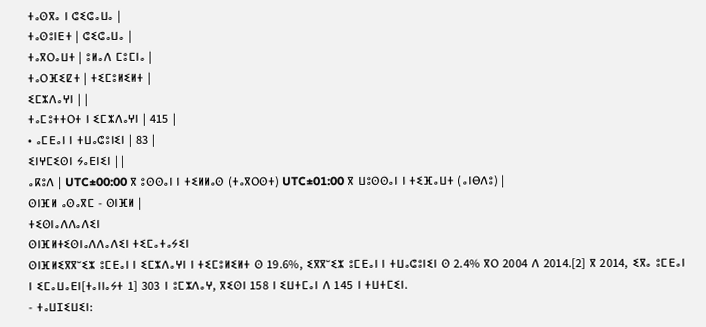ⵜⴰⵙⴳⴰ ⵏ ⵛⵉⵛⴰⵡⴰ |
ⵜⴰⵙⵓⵏⴹⵜ | ⵛⵉⵛⴰⵡⴰ |
ⵜⴰⴳⵔⴰⵡⵜ | ⵓⵍⴰⴷ ⵎⵓⵎⵏⴰ |
ⵜⴰⵔⴼⵉⵇⵜ | ⵜⵉⵎⵓⵍⵉⵍⵜ |
ⵉⵎⵣⴷⴰⵖⵏ | |
ⵜⴰⵎⵓⵜⵜⵔⵜ ⵏ ⵉⵎⵣⴷⴰⵖⵏ | 415 |
• ⴰⵎⴹⴰⵏ ⵏ ⵜⵡⴰⵛⵓⵏⵉⵏ | 83 |
ⵉⵏⵖⵎⵉⵙⵏ ⵢⴰⴹⵏⵉⵏ | |
ⴰⴽⵓⴷ | UTC±00:00 ⴳ ⵓⵙⵙⴰⵏ ⵏ ⵜⵉⵍⵍⴰⵙ (ⵜⴰⴳⵔⵙⵜ) UTC±01:00 ⴳ ⵡⵓⵙⵙⴰⵏ ⵏ ⵜⵉⴼⴰⵡⵜ (ⴰⵏⴱⴷⵓ) |
ⵙⵏⴼⵍ ⴰⵙⴰⴳⵎ - ⵙⵏⴼⵍ |
ⵜⵉⵙⵏⴰⴷⴷⴰⴷⵉⵏ
ⵙⵏⴼⵍⵜⵉⵙⵏⴰⴷⴷⴰⴷⵉⵏ ⵜⵉⵎⴰⵜⴰⵢⵉⵏ
ⵙⵏⴼⵍⵉⴳⴳⵯⵉⵣ ⵓⵎⴹⴰⵏ ⵏ ⵉⵎⵣⴷⴰⵖⵏ ⵏ ⵜⵉⵎⵓⵍⵉⵍⵜ ⵙ 19.6%, ⵉⴳⴳⵯⵉⵣ ⵓⵎⴹⴰⵏ ⵏ ⵜⵡⴰⵛⵓⵏⵉⵏ ⵙ 2.4% ⴳⵔ 2004 ⴷ 2014.[2] ⴳ 2014, ⵉⴳⴰ ⵓⵎⴹⴰⵏ ⵏ ⵉⵎⴰⵡⴰⴹⵏ[ⵜⴰⵏⵏⴰⵢⵜ 1] 303 ⵏ ⵓⵎⵣⴷⴰⵖ, ⴳⵉⵙⵏ 158 ⵏ ⵉⵡⵜⵎⴰⵏ ⴷ 145 ⵏ ⵜⵡⵜⵎⵉⵏ.
- ⵜⴰⵡⵊⵉⵡⵉⵏ: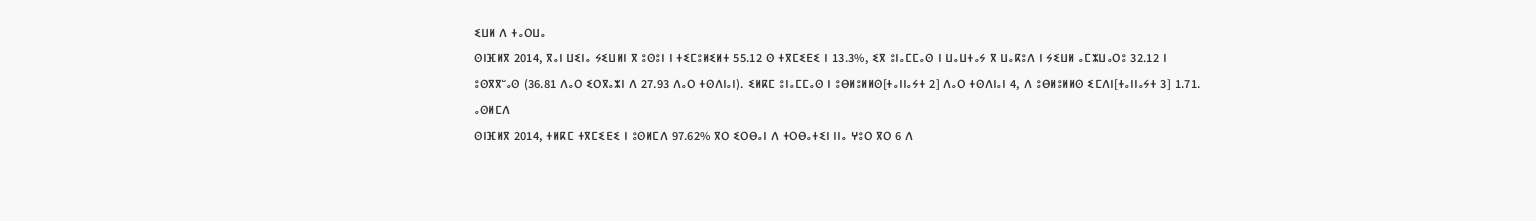ⵉⵡⵍ ⴷ ⵜⴰⵔⵡⴰ
ⵙⵏⴼⵍⴳ 2014, ⴳⴰⵏ ⵡⵉⵏⴰ ⵢⵉⵡⵍⵏ ⴳ ⵓⵙⵓⵏ ⵏ ⵜⵉⵎⵓⵍⵉⵍⵜ 55.12 ⵙ ⵜⴳⵎⵉⴹⵉ ⵏ 13.3%, ⵉⴳ ⵓⵏⴰⵎⵎⴰⵙ ⵏ ⵡⴰⵡⵜⴰⵢ ⴳ ⵡⴰⴽⵓⴷ ⵏ ⵢⵉⵡⵍ ⴰⵎⵣⵡⴰⵔⵓ 32.12 ⵏ ⵓⵙⴳⴳⵯⴰⵙ (36.81 ⴷⴰⵔ ⵉⵔⴳⴰⵣⵏ ⴷ 27.93 ⴷⴰⵔ ⵜⵙⴷⵏⴰⵏ). ⵉⵍⴽⵎ ⵓⵏⴰⵎⵎⴰⵙ ⵏ ⵓⴱⵍⵓⵍⵍⵙ[ⵜⴰⵏⵏⴰⵢⵜ 2] ⴷⴰⵔ ⵜⵙⴷⵏⴰⵏ 4, ⴷ ⵓⴱⵍⵓⵍⵍⵙ ⵉⵎⴷⵏ[ⵜⴰⵏⵏⴰⵢⵜ 3] 1.71.
ⴰⵙⵍⵎⴷ
ⵙⵏⴼⵍⴳ 2014, ⵜⵍⴽⵎ ⵜⴳⵎⵉⴹⵉ ⵏ ⵓⵙⵍⵎⴷ 97.62% ⴳⵔ ⵉⵔⴱⴰⵏ ⴷ ⵜⵔⴱⴰⵜⵉⵏ ⵏⵏⴰ ⵖⵓⵔ ⴳⵔ 6 ⴷ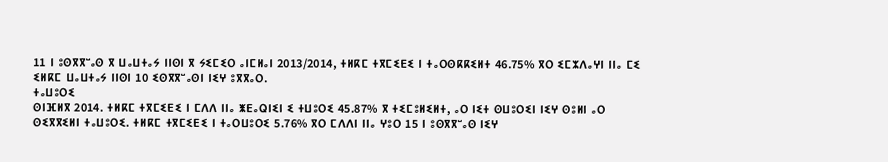11 ⵏ ⵓⵙⴳⴳⵯⴰⵙ ⴳ ⵡⴰⵡⵜⴰⵢ ⵏⵏⵙⵏ ⴳ ⵢⵉⵎⵉⵔ ⴰⵏⵎⵍⴰⵏ 2013/2014, ⵜⵍⴽⵎ ⵜⴳⵎⵉⴹⵉ ⵏ ⵜⴰⵔⵙⴽⴽⵉⵍⵜ 46.75% ⴳⵔ ⵉⵎⵣⴷⴰⵖⵏ ⵏⵏⴰ ⵎⵉ ⵉⵍⴽⵎ ⵡⴰⵡⵜⴰⵢ ⵏⵏⵙⵏ 10 ⵉⵙⴳⴳⵯⴰⵙⵏ ⵏⵉⵖ ⵓⴳⴳⴰⵔ.
ⵜⴰⵡⵓⵔⵉ
ⵙⵏⴼⵍⴳ 2014. ⵜⵍⴽⵎ ⵜⴳⵎⵉⴹⵉ ⵏ ⵎⴷⴷ ⵏⵏⴰ ⵥⴹⴰⵕⵏⵉⵏ ⵉ ⵜⵡⵓⵔⵉ 45.87% ⴳ ⵜⵉⵎⵓⵍⵉⵍⵜ, ⴰⵔ ⵏⵉⵜ ⵙⵡⵓⵔⵉⵏ ⵏⵉⵖ ⵙⵓⵍⵏ ⴰⵔ ⵙⵉⴳⴳⵉⵍⵏ ⵜⴰⵡⵓⵔⵉ. ⵜⵍⴽⵎ ⵜⴳⵎⵉⴹⵉ ⵏ ⵜⴰⵔⵡⵓⵔⵉ 5.76% ⴳⵔ ⵎⴷⴷⵏ ⵏⵏⴰ ⵖⵓⵔ 15 ⵏ ⵓⵙⴳⴳⵯⴰⵙ ⵏⵉⵖ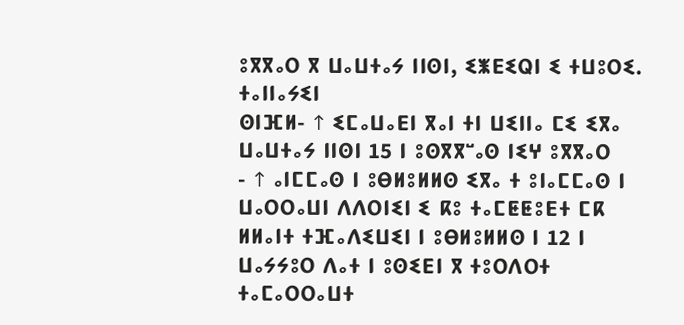ⵓⴳⴳⴰⵔ ⴳ ⵡⴰⵡⵜⴰⵢ ⵏⵏⵙⵏ, ⵉⵥⴹⵉⵕⵏ ⵉ ⵜⵡⵓⵔⵉ.
ⵜⴰⵏⵏⴰⵢⵉⵏ
ⵙⵏⴼⵍ- ↑ ⵉⵎⴰⵡⴰⴹⵏ ⴳⴰⵏ ⵜⵏ ⵡⵉⵏⵏⴰ ⵎⵉ ⵉⴳⴰ ⵡⴰⵡⵜⴰⵢ ⵏⵏⵙⵏ 15 ⵏ ⵓⵙⴳⴳⵯⴰⵙ ⵏⵉⵖ ⵓⴳⴳⴰⵔ
- ↑ ⴰⵏⵎⵎⴰⵙ ⵏ ⵓⴱⵍⵓⵍⵍⵙ ⵉⴳⴰ ⵜ ⵓⵏⴰⵎⵎⴰⵙ ⵏ ⵡⴰⵔⵔⴰⵡⵏ ⴷⴷⵔⵏⵉⵏ ⵉ ⴽⵓ ⵜⴰⵎⵟⵟⵓⴹⵜ ⵎⴽ ⵍⵍⴰⵏⵜ ⵜⴼⴰⴷⵉⵡⵉⵏ ⵏ ⵓⴱⵍⵓⵍⵍⵙ ⵏ 12 ⵏ ⵡⴰⵢⵢⵓⵔ ⴷⴰⵜ ⵏ ⵓⵙⵉⴹⵏ ⴳ ⵜⵓⵔⴷⵔⵜ ⵜⴰⵎⴰⵔⵔⴰⵡⵜ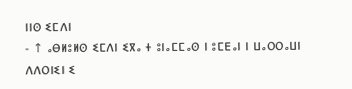ⵏⵏⵙ ⵉⵎⴷⵏ
- ↑ ⴰⴱⵍⵓⵍⵙ ⵉⵎⴷⵏ ⵉⴳⴰ ⵜ ⵓⵏⴰⵎⵎⴰⵙ ⵏ ⵓⵎⴹⴰⵏ ⵏ ⵡⴰⵔⵔⴰⵡⵏ ⴷⴷⵔⵏⵉⵏ ⵉ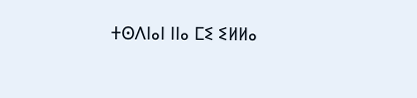ⵜⵙⴷⵏⴰⵏ ⵏⵏⴰ ⵎⵉ ⵉⵍⵍⴰ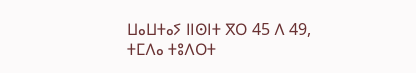ⵡⴰⵡⵜⴰⵢ ⵏⵏⵙⵏⵜ ⴳⵔ 45 ⴷ 49, ⵜⵎⴷⴰ ⵜⵓⴷⵔⵜ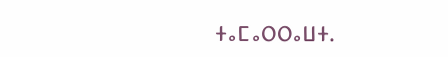ⵜⴰⵎⴰⵔⵔⴰⵡⵜ.